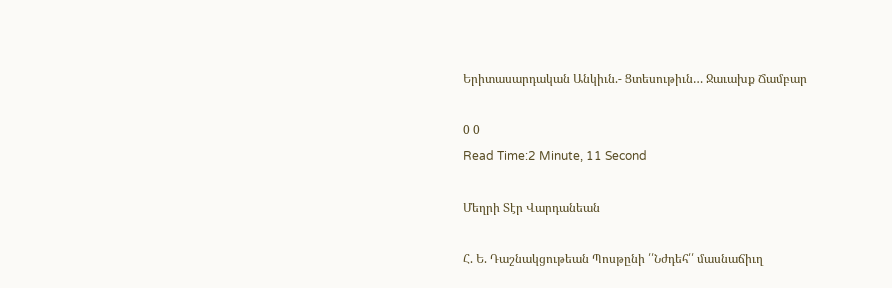Երիտասարդական Անկիւն.- Ցտեսութիւն… Ջաւախք Ճամբար

0 0
Read Time:2 Minute, 11 Second

Մեղրի Տէր Վարդանեան

Հ. Ե. Դաշնակցութեան Պոսթընի ՛՛Նժդեհ՛՛ մասնաճիւղ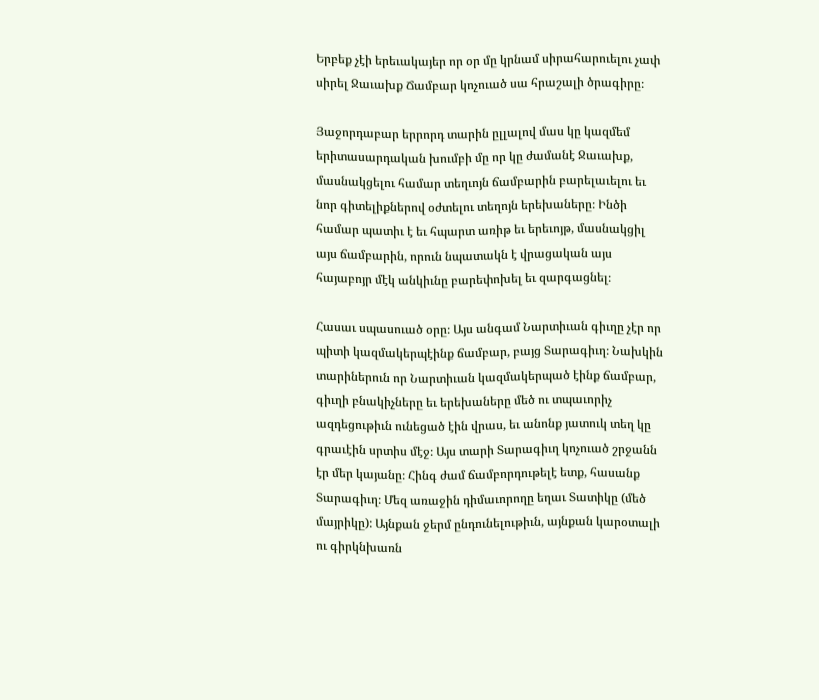Երբեք չէի երեւակայեր որ օր մը կրնամ սիրահարուելու չափ սիրել Ջաւախք Ճամբար կոչուած սա հրաշալի ծրագիրը։

Յաջորդաբար երրորդ տարին ըլլալով մաս կը կազմեմ երիտասարդական խումբի մը որ կը ժամանէ Ջաւախք, մասնակցելու համար տեղւոյն ճամբարին բարելաւելու եւ նոր գիտելիքներով օժտելու տեղոյն երեխաները։ Ինծի համար պատիւ է եւ հպարտ առիթ եւ երեւոյթ, մասնակցիլ այս ճամբարին, որուն նպատակն է վրացական այս հայաբոյր մէկ անկիւնը բարեփոխել եւ զարգացնել։

Հասաւ սպասուած օրը։ Այս անգամ Նարտիւան գիւղը չէր որ պիտի կազմակերպէինք ճամբար, բայց Տարագիւղ։ Նախկին տարիներուն որ Նարտիւան կազմակերպած էինք ճամբար, գիւղի բնակիչները եւ երեխաները մեծ ու տպաւորիչ ազդեցութիւն ունեցած էին վրաս, եւ անոնք յատուկ տեղ կը գրաւէին սրտիս մէջ։ Այս տարի Տարագիւղ կոչուած շրջանն էր մեր կայանը։ Հինգ ժամ ճամբորդութելէ ետք, հասանք Տարագիւղ։ Մեզ առաջին դիմաւորողը եղաւ Տատիկը (մեծ մայրիկը): Այնքան ջերմ ընդունելութիւն, այնքան կարօտալի ու գիրկնխառն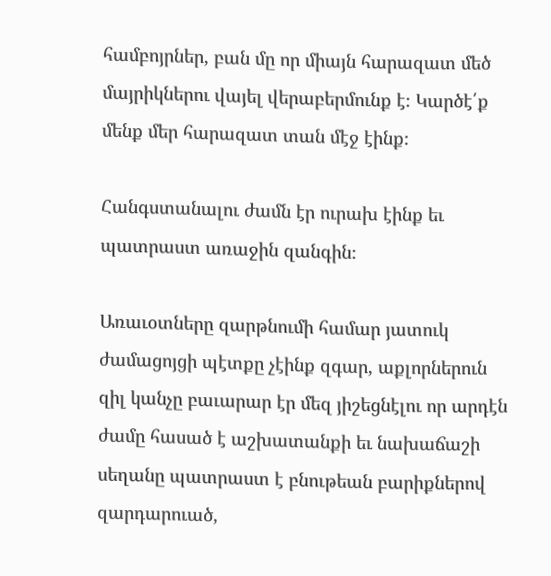համբոյրներ, բան մը որ միայն հարազատ մեծ մայրիկներու վայել վերաբերմունք է։ Կարծէ՛ք մենք մեր հարազատ տան մէջ էինք։

Հանգստանալու ժամն էր ուրախ էինք եւ պատրաստ առաջին զանգին։

Առաւօտները զարթնումի համար յատուկ ժամացոյցի պէտքը չէինք զգար, աքլորներուն զիլ կանչը բաւարար էր մեզ յիշեցնէլու որ արդէն ժամը հասած է աշխատանքի եւ նախաճաշի սեղանը պատրաստ է բնութեան բարիքներով զարդարուած,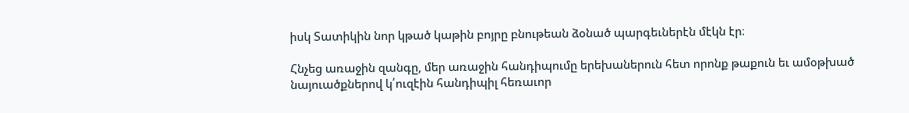իսկ Տատիկին նոր կթած կաթին բոյրը բնութեան ձօնած պարգեւներէն մէկն էր։

Հնչեց առաջին զանգը, մեր առաջին հանդիպումը երեխաներուն հետ որոնք թաքուն եւ ամօթխած նայուածքներով կ՛ուզէին հանդիպիլ հեռաւոր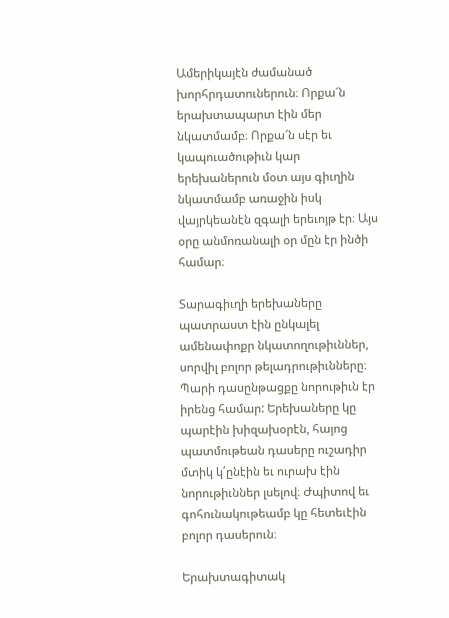Ամերիկայէն ժամանած խորհրդատուներուն։ Որքա՜ն երախտապարտ էին մեր նկատմամբ։ Որքա՜ն սէր եւ կապուածութիւն կար երեխաներուն մօտ այս գիւղին նկատմամբ առաջին իսկ վայրկեանէն զգալի երեւոյթ էր։ Այս օրը անմոռանալի օր մըն էր ինծի համար։

Տարագիւղի երեխաները պատրաստ էին ընկալել ամենափոքր նկատողութիւններ, սորվիլ բոլոր թելադրութիւնները։ Պարի դասընթացքը նորութիւն էր իրենց համար: Երեխաները կը պարէին խիզախօրէն, հայոց պատմութեան դասերը ուշադիր մտիկ կ՛ընէին եւ ուրախ էին նորութիւններ լսելով։ Ժպիտով եւ գոհունակութեամբ կը հետեւէին բոլոր դասերուն։

Երախտագիտակ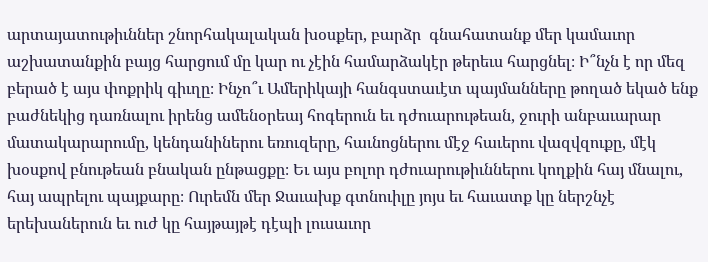արտայատութիւններ շնորհակալական խօսքեր, բարձր  գնահատանք մեր կամաւոր աշխատանքին բայց հարցում մը կար ու չէին համարձակէր թերեւս հարցնել։ Ի՞նչն է որ մեզ բերած է այս փոքրիկ գիւղը։ Ինչո՞ւ Ամերիկայի հանգստաւէտ պայմանները թողած եկած ենք բաժնեկից դառնալու իրենց ամենօրեայ հոգերուն եւ դժուարութեան, ջուրի անբաւարար մատակարարումը, կենդանիներու եռուզերը, հաւնոցներու մէջ հաւերու վազվզուքը, մէկ խօսքով բնութեան բնական ընթացքը։ Եւ այս բոլոր դժուարութիւններու կողքին հայ մնալու, հայ ապրելու պայքարը։ Ուրեմն մեր Ջաւախք գտնուիլը յոյս եւ հաւատք կը ներշնչէ երեխաներուն եւ ուժ կը հայթայթէ դէպի լուսաւոր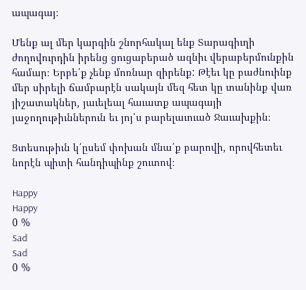ապագայ։

Մենք ալ մեր կարգին շնորհակալ ենք Տարագիւղի ժողովուրդին իրենց ցուցաբերած ազնիւ վերաբերմունքին համար։ Երբե՛ք չենք մոռնար զիրենք: Թէեւ կը բաժնուինք մեր սիրելի ճամբարէն սակայն մեզ հետ կը տանինք վառ յիշատակներ, յաւելեալ հաւատք ապագայի յաջողութիւններուն եւ յոյ՝ս բարելաւուած Ջաւախքին։

Ցտեսութիւն կ՛ըսեմ փոխան մնա՛ք բարովի, որովհետեւ նորէն պիտի հանդիպինք շուտով։

Happy
Happy
0 %
Sad
Sad
0 %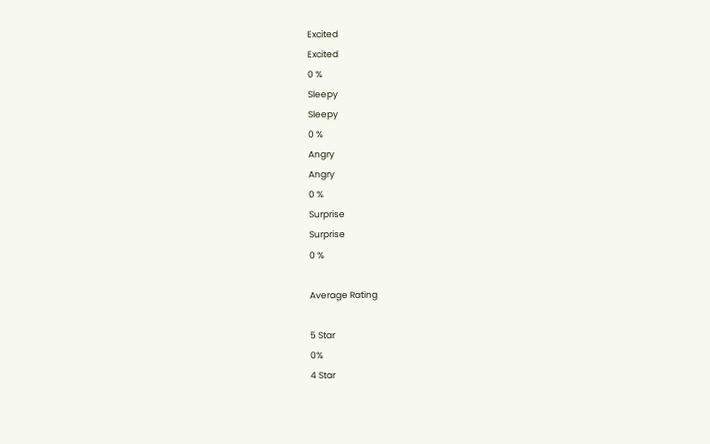Excited
Excited
0 %
Sleepy
Sleepy
0 %
Angry
Angry
0 %
Surprise
Surprise
0 %

Average Rating

5 Star
0%
4 Star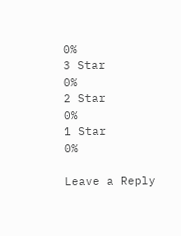0%
3 Star
0%
2 Star
0%
1 Star
0%

Leave a Reply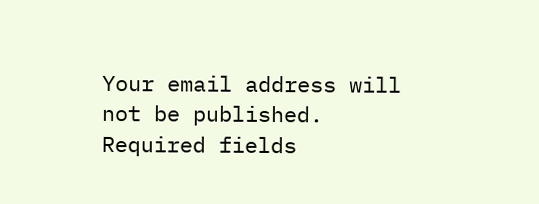Your email address will not be published. Required fields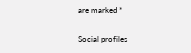are marked *

Social profiles